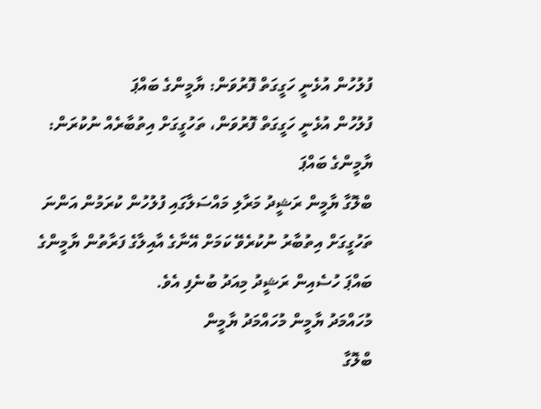ފުލުހުން އުޅެނީ ހަގީގަތް ފޮރުވަން: ޔާމީންގެ ބައްޕަ
ފުލުހުން އުޅެނީ ހަގީގަތް ފޮރުވަން، ތަހުގީގަށް އިތުބާރެއް ނުކުރަން: ޔާމީންގެ ބައްޕަ
ބްލޮގާ ޔާމީން ރަޝީދު މަރާލި މައްސަލާގައި ފުލުހުން ކުރަމުން އަންނަ ތަހުގީގަށް އިތުބާރު ނުކުރެވޭ ކަމަށް އޭނާގެ އާއިލާގެ ފަރާތުން ޔާމީންގެ ބައްޕަ ހުސެއިން ރަޝީދު މިއަދު ބުނެފި އެވެ.
މުހައްމަދު ޔާމީން މުހައްމަދު ޔާމީން
ބްލޮގާ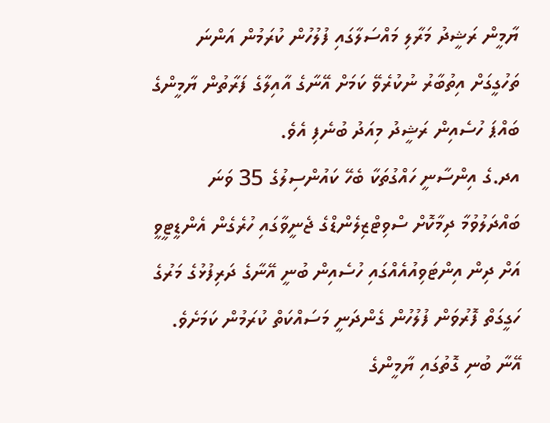ޔާމީން ރަޝީދު މަރާލި މައްސަލާގައި ފުލުހުން ކުރަމުން އަންނަ ތަހުގީގަށް އިތުބާރު ނުކުރެވޭ ކަމަށް އޭނާގެ އާއިލާގެ ފަރާތުން ޔާމީންގެ ބައްޕަ ހުސެއިން ރަޝީދު މިއަދު ބުނެފި އެވެ.
އދ.ގެ އިންސާނީ ހައްގުތަކާ ބެހޭ ކައުންސިލުގެ 35 ވަނަ ބައްދަލުވުމާ ދިމާކޮށް ސްވިޓްޒިލެންޑްގެ ޖެނީވާގައި ހުރެގެން އެންޑީޓީވީ އަށް ދިން އިންޓަވިއުއެއްގައި ހުސެއިން ބުނީ އޭނާގެ ދަރިފުޅުގެ މަރުގެ ހަގީގަތް ފޮރުވަން ފުލުހުން ގެންދަނީ މަސައްކަތް ކުރަމުން ކަމަށެވެ.
އޭނާ ބުނި ގޮތުގައި ޔާމީންގެ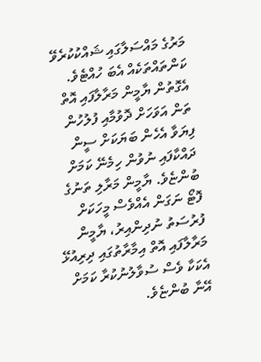މަރުގެ މައްސަލާގައި ޝައްކުކުރެވޭ ކަންތައްތަކެއް އެބަ ހުއްޓެވެ.
އެގޮތުން ޔާމީން މަރާލާފައި އޮތް ތަން އަވަހަށް ދޮވުމާއި ފުލުހުން ފިޔަވާ އެހެން ބަޔަކަށް ސީން ދައްކާފައި ނުވުން ހިމެނޭ ކަމަށް ބުންޏެވެ. ޔާމީން މަރާލި ތަނުގެ ފޮޓޯ ނަގަން އެއްވެސް މީހަކަށް ފުރުސަތު ނުދިންއިރު، ޔާމީން މަރާލާފައި އޮތް އިމާރާތުގައި ދިރިއުޅޭ އެކަކާ ވެސް ސުވާލުނުކުރާ ކަމަށް އޭނާ ބުންޏެވެ.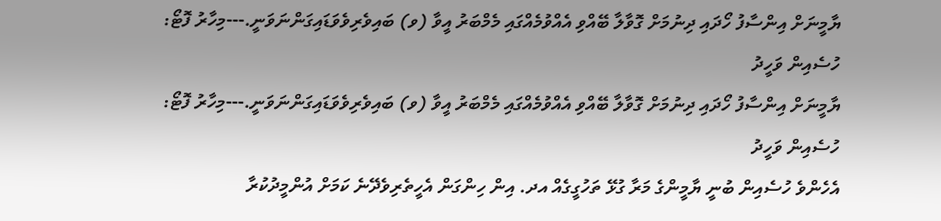ޔާމީނަށް އިންސާފު ހޯދައި ދިނުމަށް ގޮވާލާ ބޭއްވި އެއްވުމެއްގައި މެމްބަރު އީވާ (ވ) ބައިވެރިވެވަޑައިގަންނަވަނީ.---މިހާރު ފޮޓޯ: ހުސެއިން ވަހީދު
ޔާމީނަށް އިންސާފު ހޯދައި ދިނުމަށް ގޮވާލާ ބޭއްވި އެއްވުމެއްގައި މެމްބަރު އީވާ (ވ) ބައިވެރިވެވަޑައިގަންނަވަނީ.---މިހާރު ފޮޓޯ: ހުސެއިން ވަހީދު
އެހެންވެ ހުސެއިން ބުނީ ޔާމީންގެ މަރާ ގުޅޭ ތަހުގީގެއް އދ. އިން ހިންގަން އެހީތެރިވެދޭނެ ކަމަށް އުންމީދުކުރާ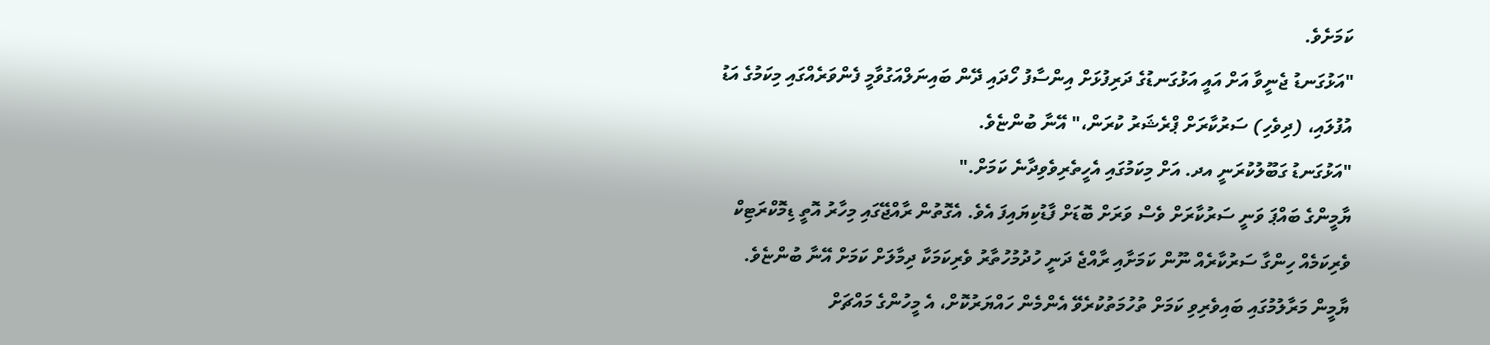ކަމަށެވެ.
"އަޅުގަނޑު ޖެނީވާ އަށް އައީ އަޅުގަނޑުގެ ދަރިފުޅަށް އިންސާފު ހޯދައި ދޭން ބައިނަލްއަގުވާމީ ފެންވަރެއްގައި މިކަމުގެ އަޑު އުފުލައި، (ދިވެހި) ސަރުކާރަށް ޕްރެޝަރު ކުރަން،" އޭނާ ބުންޏެވެ.
"އަޅުގަނޑު ގަބޫލުކުރަނީ އދ. އަށް މިކަމުގައި އެހީތެރިވެވިދާނެ ކަމަށް."
ޔާމީންގެ ބައްޕަ ވަނީ ސަރުކާރަށް ވެސް ވަރަށް ބޮޑަށް ފާޑުކިޔައިފަ އެވެ. އެގޮތުން ރާއްޖޭގައި މިހާރު އޮތީ ޑިމޮކްރަޓިކް ވެރިކަމެއް ހިންގާ ސަރުކާރެއް ނޫން ކަމަށާއި ރާއްޖެ ދަނީ ހުދުމުހުތާރު ވެރިކަމަކާ ދިމާލަށް ކަމަށް އޭނާ ބުންޏެވެ.
ޔާމީން މަރާލުމުގައި ބައިވެރިވި ކަމަށް ތުހުމަތުކުރެވޭ އެންމެން ހައްޔަރުކޮށް، އެ މީހުންގެ މައްޗަށް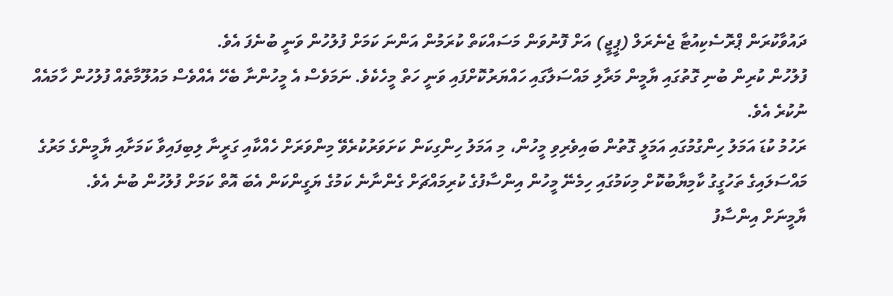ދައުވާކުރަން ޕްރޮސެކިއުޓާ ޖެނެރަލް (ޕީޖީ) އަށް ފޮނުވަން މަސައްކަތް ކުރަމުން އަންނަ ކަމަށް ފުލުހުން ވަނީ ބުނެފަ އެވެ.
ފުލުހުން ކުރިން ބުނި ގޮތުގައި ޔާމީން މަރާލި މައްސަލާގައި ހައްޔަރުކޮށްފައި ވަނީ ހަތް މީހެކެވެ. ނަމަވެސް އެ މީހުންނާ ބެހޭ އެއްވެސް މައުލޫމާތެއް ފުލުހުން ހާމައެއް ނުކުރެ އެވެ.
ރަހުމު ކުޑަ އަމަލު ހިންގުމުގައި އަމަލީ ގޮތުން ބައިވެރިވި މީހުން، މި އަމަލު ހިންގިކަން ކަށަވަރުކުރެވޭ މިންވަރަށް ހެއްކާއި ގަރީނާ ލިބިފައިވާ ކަމަށާއި ޔާމީންގެ މަރުގެ މައްސަލައިގެ ތަހުގީގު ކާމިޔާބުކޮށް މިކަމުގައި ހިމެނޭ މީހުން އިންސާފުގެ ކުރިމައްޗަށް ގެންނާނެ ކަމުގެ ޔަގީންކަން އެބަ އޮތް ކަމަށް ފުލުހުން ބުނެ އެވެ.
ޔާމީނަށް އިންސާފު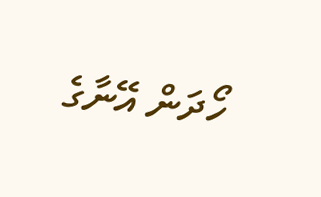ހޯދަން އޭނާގެ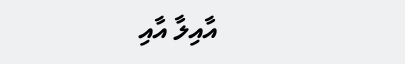އާއިލާ އާއި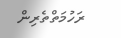ރަހުމަތްތެރިން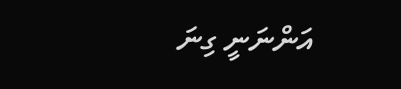އަންނަނީ ގިނަ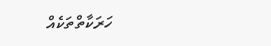ހަރަކާތްތަކެއް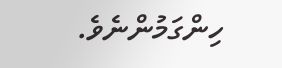ހިންގަމުންނެވެ.